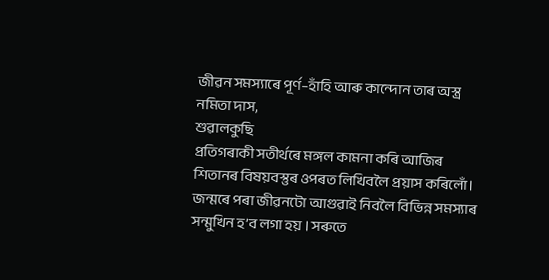জীৱন সমস্যাৰে পূৰ্ণ–হাঁহি আৰু কান্দোন তাৰ অস্ত্ৰ
নমিতা দাস,
শুৱালকুছি
প্ৰতিগৰাকী সতীৰ্থৰে মঙ্গল কামনা কৰি আজিৰ শিতানৰ বিষয়বস্তুৰ ওপৰত লিখিবলৈ প্ৰয়াস কৰিলোঁ।
জন্মৰে পৰা জীৱনটো আগুৱাই নিবলৈ বিভিন্ন সমস্যাৰ সন্মুখিন হ’ব লগা হয় । সৰুতে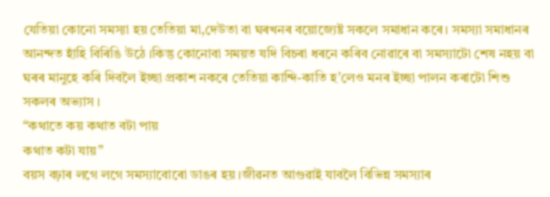যেতিয়া কোনো সমস্যা হয় তেতিয়া মা,দেউতা বা ঘৰখনৰ বয়োজ্যেষ্ট সকলে সমাধান কৰে। সমস্যা সমাধানৰ আনন্দত হাঁহি বিৰিঙি উঠে ।কিন্তু কোনোবা সময়ত যদি বিচৰা ধৰনে কৰিব নোৱাৰে বা সমস্যাটো শেষ নহয় বা ঘৰৰ মানুহে কৰি দিবলৈ ইচ্ছা প্ৰকাশ নকৰে তেতিয়া কান্দি-কাতি হ’লেও মনৰ ইচ্ছা পালন কৰাটো শিশু সকলৰ অভ্যাস ।
“কথাতে কয় কথাত বটা পায়
কথাত কটা যায়”
বয়স বঢ়াৰ লগে লগে সমস্যাবোৰো ডাঙৰ হয় ।জীৱনত আগুৱাই যাবলৈ বিভিন্ন সমস্যাৰ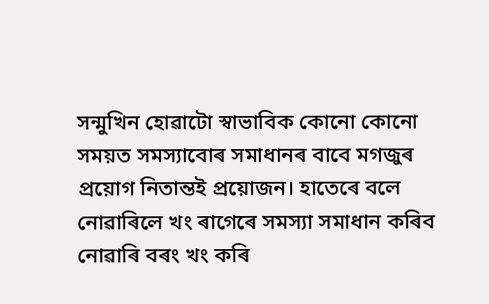সন্মুখিন হোৱাটো স্বাভাবিক কোনো কোনো সময়ত সমস্যাবোৰ সমাধানৰ বাবে মগজুৰ প্ৰয়োগ নিতান্তই প্ৰয়োজন। হাতেৰে বলে নোৱাৰিলে খং ৰাগেৰে সমস্যা সমাধান কৰিব নোৱাৰি বৰং খং কৰি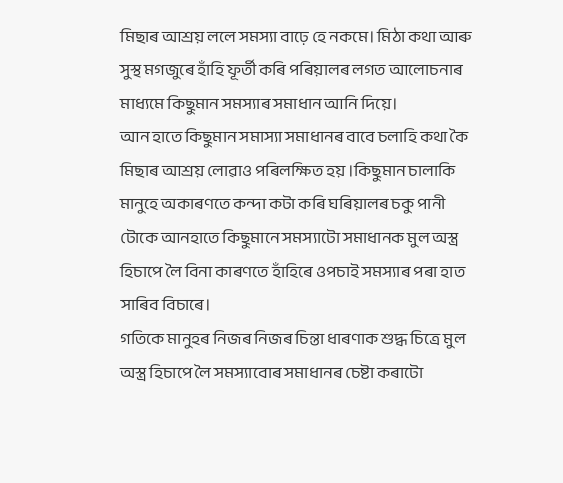মিছাৰ আশ্ৰয় ললে সমস্যা বাঢ়ে হে নকমে। মিঠা কথা আৰু সুস্থ মগজুৰে হাঁহি ফূৰ্তী কৰি পৰিয়ালৰ লগত আলোচনাৰ মাধ্যমে কিছুমান সমস্যাৰ সমাধান আনি দিয়ে।
আন হাতে কিছুমান সমাস্যা সমাধানৰ বাবে চলাহি কথা কৈ মিছাৰ আশ্ৰয় লোৱাও পৰিলক্ষিত হয় ।কিছুমান চালাকি মানুহে অকাৰণতে কন্দা কটা কৰি ঘৰিয়ালৰ চকু পানী টোকে আনহাতে কিছুমানে সমস্যাটো সমাধানক মুল অস্ত্ৰ হিচাপে লৈ বিনা কাৰণতে হাঁহিৰে ওপচাই সমস্যাৰ পৰা হাত সাৰিব বিচাৰে।
গতিকে মানুহৰ নিজৰ নিজৰ চিন্তা ধাৰণাক শুদ্ধ চিত্ৰে মুল অস্ত্ৰ হিচাপে লৈ সমস্যাবোৰ সমাধানৰ চেষ্টা কৰাটো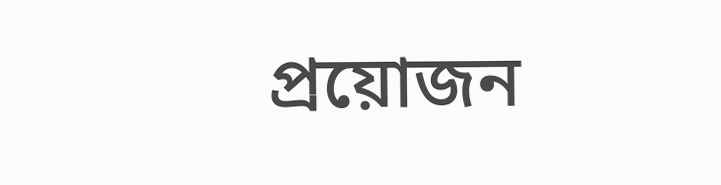প্ৰয়োজন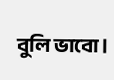বুলি ভাবো।